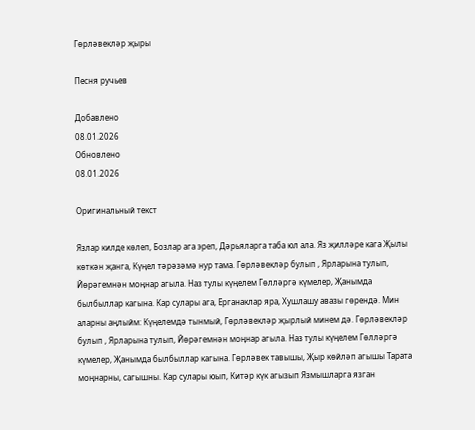Гөрләвекләр җыры

Песня ручьев

Добавлено
08.01.2026
Обновлено
08.01.2026

Оригинальный текст

Язлар килде көлеп, Бозлар ага эреп, Дәрьяларга таба юл ала. Яз җилләре кага Җылы көткән җанга, Күңел тәрәзәмә нур тама. Гөрләвекләр булып , Ярларына тулып, Йөрәгемнән моңнар агыла. Наз тулы күңелем Гөлләргә күмелер, Җанымда былбыллар кагына. Кар сулары ага, Ерганаклар яра, Хушлашу авазы гөрендә. Мин аларны аңлыйм: Күңелемдә тынмый, Гөрләвекләр җырлый минем дә. Гөрләвекләр булып , Ярларына тулып, Йөрәгемнән моңнар агыла. Наз тулы күңелем Гөлләргә күмелер, Җанымда былбыллар кагына. Гөрләвек тавышы, Җыр көйләп агышы Тарата моңнарны, сагышны. Кар сулары юып, Китәр күк агызып Язмышларга язган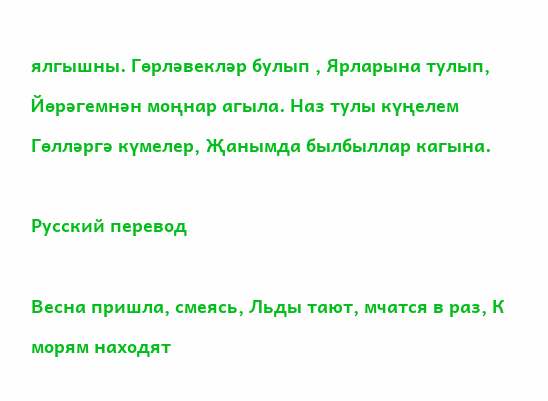ялгышны. Гөрләвекләр булып , Ярларына тулып, Йөрәгемнән моңнар агыла. Наз тулы күңелем Гөлләргә күмелер, Җанымда былбыллар кагына.

Русский перевод

Весна пришла, смеясь, Льды тают, мчатся в раз, К морям находят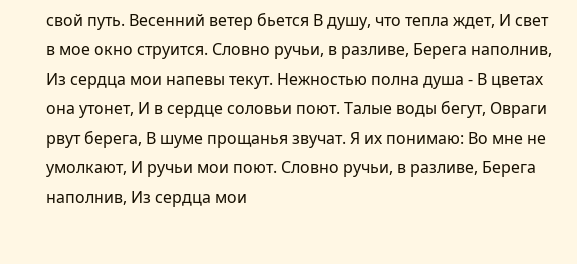свой путь. Весенний ветер бьется В душу, что тепла ждет, И свет в мое окно струится. Словно ручьи, в разливе, Берега наполнив, Из сердца мои напевы текут. Нежностью полна душа - В цветах она утонет, И в сердце соловьи поют. Талые воды бегут, Овраги рвут берега, В шуме прощанья звучат. Я их понимаю: Во мне не умолкают, И ручьи мои поют. Словно ручьи, в разливе, Берега наполнив, Из сердца мои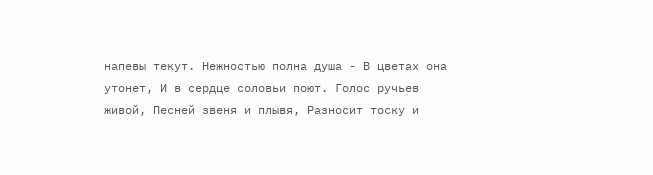напевы текут. Нежностью полна душа - В цветах она утонет, И в сердце соловьи поют. Голос ручьев живой, Песней звеня и плывя, Разносит тоску и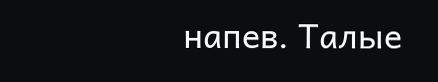напев. Талые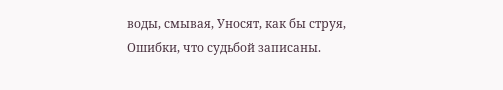воды, смывая, Уносят, как бы струя, Ошибки, что судьбой записаны.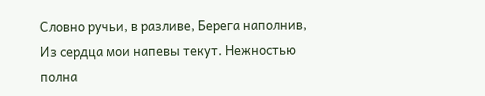Словно ручьи, в разливе, Берега наполнив, Из сердца мои напевы текут. Нежностью полна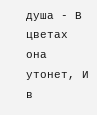душа - В цветах она утонет, И в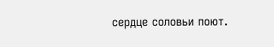сердце соловьи поют.